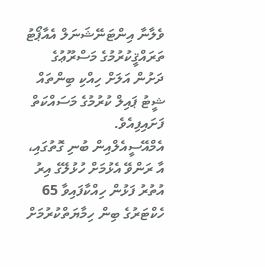ވެލާނާ އިންޓަނޭޝަނަލް އެއާޕޯޓު ތަރައްޤީކުރުމުގެ މަސްރޫޢުގެ ދަށުން އަލަށް ހިއްކި ބިންތައް ޝީޓު ޕައިލް ކުރުމުގެ މަސައްކަތް ފަށައިފިއެވެ.
އެމްއޭސީއެލްއިން ބުނި ގޮތުގައި، އާ ރަންވޭ އެޅުމަށް ހުޅުލޭގެ އިރު އުތުރު ފަޅުން ހިއްކާފައިވާ 65 ހެކްޓަރުގެ ބިން ހިމާޔަތްކުރުމަށް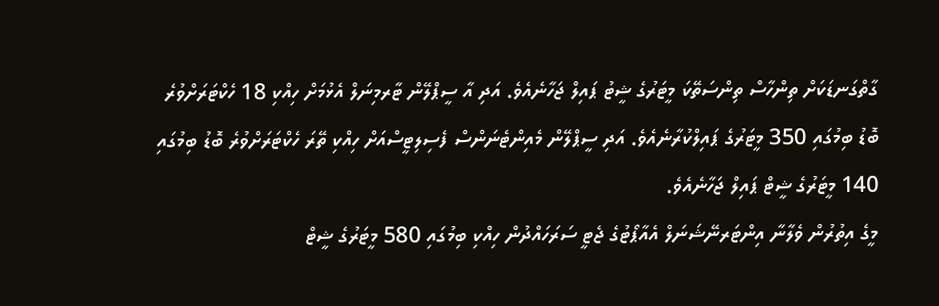ގާތްގަނޑަކަށް ތިންހާސް ތިންސަތޭކަ މީޓަރުގެ ޝީޓު ޕައިލް ޖަހާނެއެވެ. އަދި އާ ސީޕްލޭން ޓާރމިނަލް އެޅުމަށް ހިއްކި 18 ހެކްޓަރަށްވުރެ ބޮޑު ބިމުގައި 350 މީޓަރުގެ ޕައިލްކުރާނެއެވެ. އަދި ސީޕްލޭން މެއިންޓެނަންސް ފެސިލިޓީސްއަށް ހިއްކި ތޭރަ ހެކްޓަރަށްވުރެ ބޮޑު ބިމުގައި 140 މީޓަރުގެ ޝީޓް ޕައިލް ޖަހާނެއެވެ.
މީގެ އިތުރުން ވެލާނާ އިންޓަރނޭޝަނަލް އެއާޕޯޓުގެ ޖެޓީ ސަރަހައްދުން ހިއްކި ބިމުގައި 580 މީޓަރުގެ ޝީޓް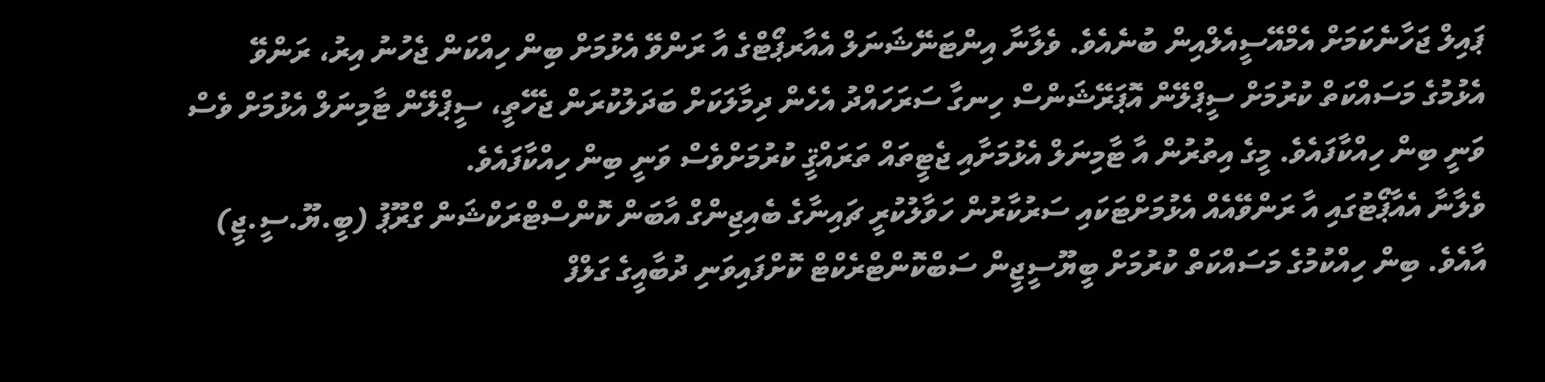ޕައިލް ޖަހާނެކަމަށް އެމްއޭސީއެލްއިން ބުނެއެވެ. ވެލާނާ އިންޓަނޭޝަނަލް އެއާރޕޯޓްގެ އާ ރަންވޭ އެޅުމަށް ބިން ހިއްކަން ޖެހުނު އިރު، ރަންވޭ އެޅުމުގެ މަސައްކަތް ކުރުމަށް ސީޕްލޭން އޮޕަރޭޝަންސް ހިނގާ ސަރަހައްދު އެހެން ދިމާލަކަށް ބަދަލުކުރަން ޖެހޭތީ، ސީޕްލޭން ޓާމިނަލް އެޅުމަށް ވެސް ވަނީ ބިން ހިއްކާފައެވެ. މީގެ އިތުރުން އާ ޓާމިނަލް އެޅުމަށާއި ޖެޓީތައް ތަރައްޤީ ކުރުމަށްވެސް ވަނީ ބިން ހިއްކާފައެވެ.
ވެލާނާ އެއާޕޯޓުގައި އާ ރަންވޭއެއް އެޅުމަށްޓަކައި ސަރުކާރުން ހަވާލުކުރީ ޗައިނާގެ ބެއިޖިންގް އާބަން ކޮންސްޓްރަކްޝަން ގްރޫޕު (ބީ.ޔޫ.ސީ.ޖީ) އާއެވެ. ބިން ހިއްކުމުގެ މަސައްކަތް ކުރުމަށް ބީޔޫސީޖީން ސަބްކޮންޓްރެކްޓް ކޮށްފައިވަނި ދުބާއީގެ ގަލްފް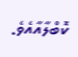ކޮބްލާއާއެވެ.